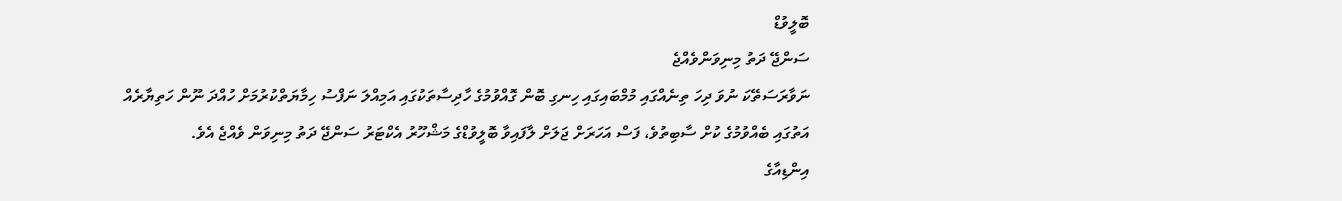ބޮލީވުޑް
ސަންޖޭ ދަތު މިނިވަންވެއްޖެ
ނަވާރަސަތޭކަ ނުވަ ދިހަ ތިނެއްގައި މުމްބައިގައި ހިނގި ބޮން ގޮއްވުމުގެ ހާދިސާތަކުގައި އަމިއްލަ ނަފްސު ހިމާޔަތްކުރުމަށް ހުއްދަ ނޫން ހަތިޔާރެއް އަތުގައި ބެއްވުމުގެ ކުށް ސާބިތުވެ، ފަސް އަހަރަށް ޖަލަށް ލާފައިވާ ބޮލީވުޑްގެ މަޝްހޫރު އެކްޓަރު ސަންޖޭ ދަތު މިނިވަން ވެއްޖެ އެވެ.
އިންޑިއާގެ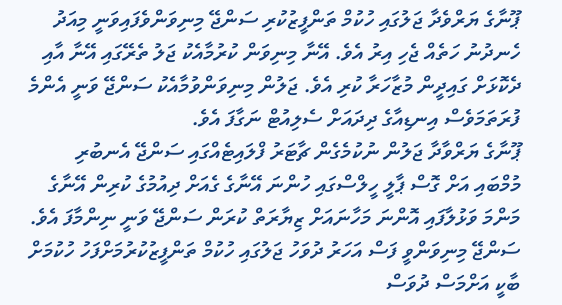ޕޫނާގެ ޔަރްވެދާ ޖަލުގައި ހުކުމް ތަންފީޒުކުރި ސަންޖޭ މިނިވަންވެފައިވަނީ މިއަދު ހެނދުނު ހަތެއް ޖެހި އިރު އެވެ. އޭނާ މިނިވަން ކުރުމާއެކު ޖަލު ތެރޭގައި އޭނާ އާއި ދެކޮޅަށް ގައިދީން މުޒާހަރާ ކުރި އެވެ. ޖަލުން މިނިވަންވުމާއެކު ސަންޖޭ ވަނީ އެންމެ ފުރަތަމަވެސް އިނޑިއާގެ ދިދައަށް ސެލިއުޓް ނަގާފަ އެވެ.
ޕޫނާގެ ޔަރްވާދާ ޖަލުން ނުކުމެގެން ޗާޓަރު ފްލައިޓެއްގައި ސަންޖޭ އެނބުރި މުމްބައި އަށް ގޮސް ޕާލީ ހީލްސްގައި ހުންނަ އޭނާގެ ގެއަށް ދިއުމުގެ ކުރިން އޭނާގެ މަންމަ ވަޅުލާފައި އޮންނަ މަހާނައަށް ޒިޔާރަތް ކުރަން ސަންޖޭ ވަނީ ނިންމާފަ އެވެ.
ސަންޖޭ މިނިވަންވީ ފަސް އަހަރު ދުވަހު ޖަލުގައި ހުކުމް ތަންފީޒުކުރުމަށްފަހު ހުކުމަށް ބާކީ އަށްމަސް ދުވަސް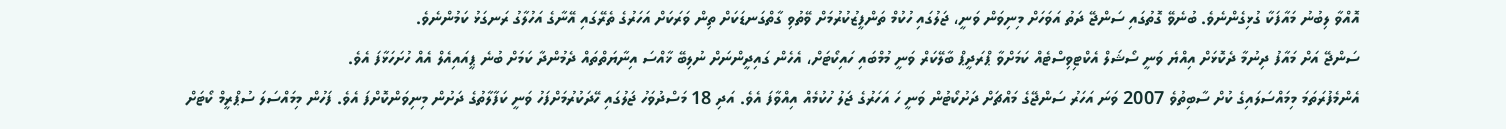އޮއްވާ ލިބުނު މައާފަކާ ގުޅިގެންނެވެ. ބުނެވޭ ގޮތުގައި ސަންޖޭ ދަތު އަވަހަށް މިނިވަން ވަނީ، ޖަލުގައި ހުކުމް ތަންފީޒުކުރުމަށް ވޭތުވި ގާތްގަނޑަކަށް ތިން ވަރަކަށް އަހަރުގެ ތެރޭގައި އޭނާގެ އަހުލާގު ރަނގަޅު ކަމުންނެވެ.
ސަންޖޭ އަށް މައާފު ދިނުމާ ދެކޮޅަށް އިއްޔެ ވަނީ ސޯޝަލް އެކްޓިވިސްޓެއް ކަމަށްވާ ޕްރަދީޕް ބާލޭކަރް ވަނީ މުމްބައި ހައިކޯޓަށް، އެހެން ގައިދީންނަށް ނުލިބޭ ޚާއްސަ އިނާޔަތްތައް ދެމުންދާ ކަމަށް ބުނެ ޕީއައިއެލް އެއް ހުށަހަޅާފަ އެވެ.
އެންމެފުރަތަމަ މިމައްސަލައިގެ ކުށް ސާބިތުވެ 2007 ވަނަ އަހަރު ސަންޖޭގެ މައްޗަށް ދަށުކޯޓުން ވަނީ ހަ އަހަރުގެ ޖަލު ހުކުމެއް އިއްވާފަ އެވެ. އަދި 18 މަސްދުވަހު ޖަލުގައި ހޭދަކުރުމަށްފަހު ވަނީ ކަފާލާތުގެ ދަށުން މިނިވަންކޮށްފަ އެވެ. ފަހުން މިމައްސަލަ ސުޕްރީމް ކޯޓަށް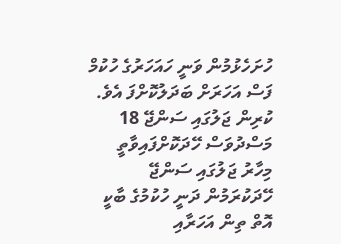ހުށަހެޅުމުން ވަނީ ހައަހަރުގެ ހުކުމް ފަސް އަހަރަށް ބަދަލުކޮށްފަ އެވެ. ކުރިން ޖަލުގައި ސަންޖޭ 18 މަސްދުވަސް ހޭދަކޮށްފައިވާތީ މިހާރު ޖަލުގައި ސަންޖޭ ހޭދަކުރަމުން ދަނީ ހުކުމުގެ ބާކީ އޮތް ތިން އަހަރާއި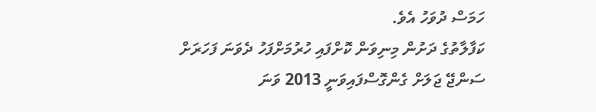ހަމަސް ދުވަހު އެވެ.
ކަފާލާތުގެ ދަށުން މިނިވަން ކޮށްފައި ހުރުމަށްފަހު ދެވަނަ ފަހަރަށް ސަންޖޭ ޖަލަށް ގެންގޮސްފައިވަނީ 2013 ވަނަ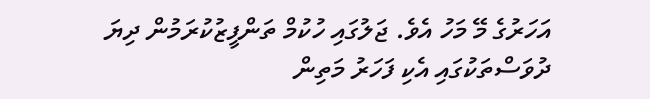އަހަރުގެ މޭ މަހު އެވެ. ޖަލުގައި ހުކުމް ތަންފީޒުކުރަމުން ދިޔަ ދުވަސްތަކުގައި އެކި ފަހަރު މަތިން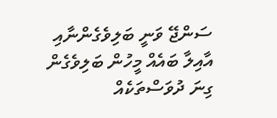ސަންޖޭ ވަނީ ބަލިވެގެންނާއި އާއިލާ ބައެއް މީހުން ބަލިވެގެން ގިނަ ދުވަސްތަކެއް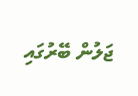ޖަލުން ބޭރުގައި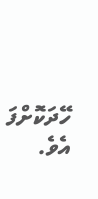ހޭދަކޮށްފަ އެވެ.